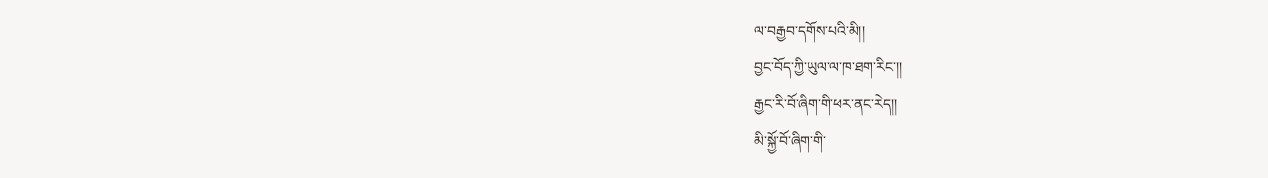ལ་བརྒྱབ་དགོས་པའི་མི།།
བྱང་བོད་ཀྱི་ཡུལ་ལ་ཁ་ཐག་རིང་།།
རྒྱང་རི་བོ་ཞིག་གི་ཕར་ནང་རེད།།
མི་སྐྱོ་བོ་ཞིག་གི་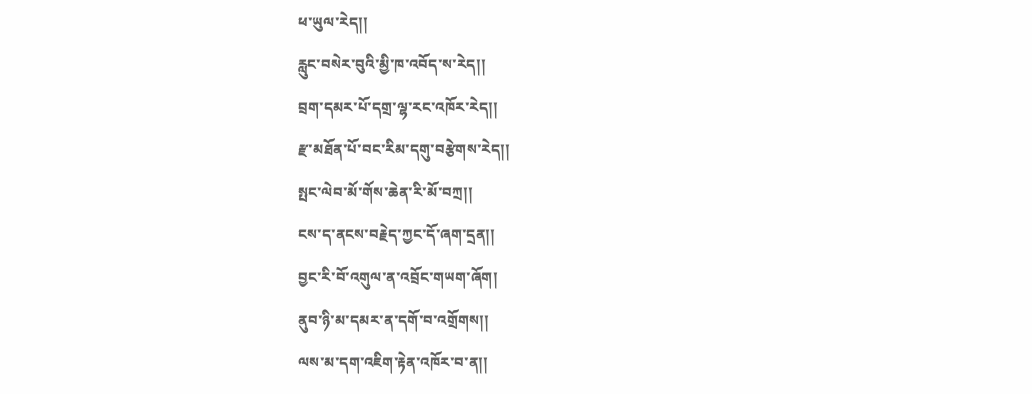ཕ་ཡུལ་རེད།།
རླུང་བསེར་བུའི་མྱི་ཁ་འབོད་ས་རེད།།
བྲག་དམར་པོ་དགྲ་ལྷ་རང་འཁོར་རེད།།
རྫ་མཐོན་པོ་བང་རིམ་དགུ་བརྩེགས་རེད།།
སྤང་ལེབ་མོ་གོས་ཆེན་རི་མོ་བཀྲ།།
ངས་ད་ནངས་བརྗེད་ཀྱང་དོ་ཞག་དྲན།།
བྱང་རི་བོ་འགུལ་ན་འབྲོང་གཡག་ཞོག།
ནུབ་ཉི་མ་དམར་ན་དགོ་བ་འགྲོགས།།
ལས་མ་དག་འཇིག་རྟེན་འཁོར་བ་ན།།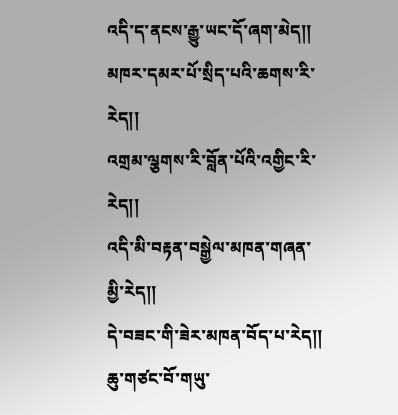འདི་ད་ནངས་རྒྱུ་ཡང་དོ་ཞག་མེད།།
མཁར་དམར་པོ་སྲིད་པའི་ཆགས་རི་རེད།།
འགྲམ་ལྕགས་རི་བློན་པོའི་འགྱིང་རི་རེད།།
འདི་མི་བརྟན་བསྒྱེལ་མཁན་གཞན་མྱི་རེད།།
དེ་བཟང་གི་ཟེར་མཁན་བོད་པ་རེད།།
ཆུ་གཙང་བོ་གཡུ་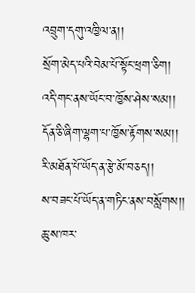འབྲུག་དགུ་འཁྱིལ་ན།།
སྲོག་མེད་པའི་བེམ་པོ་སྟོང་ཕྲག་ཅིག།
འདི་གང་ནས་ཡོང་བ་ཁྱོས་ཤེས་སམ།།
དོན་ཅི་ཞིག་ལྷག་པ་ཁྱོས་རྟོགས་སམ།།
རི་མཐོན་པོ་ཡོད་ན་རྩེ་མོ་བཅད།།
ས་བཟང་པོ་ཡོད་ན་གཏིང་ནས་བསློགས།།
ཆུ་ས་ཁར་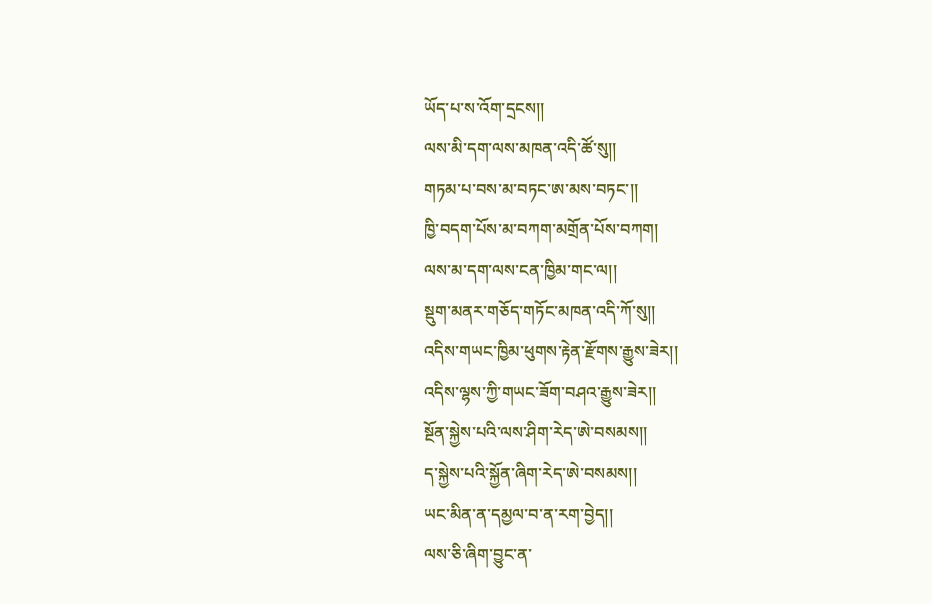ཡོད་པ་ས་འོག་དྲངས།།
ལས་མི་དག་ལས་མཁན་འདི་ཚོ་སུ།།
གཏམ་པ་བས་མ་བཏང་ཨ་མས་བཏང་།།
ཁྱི་བདག་པོས་མ་བཀག་མགྲོན་པོས་བཀག།
ལས་མ་དག་ལས་ངན་ཁྱིམ་གང་ལ།།
སྡུག་མནར་གཅོད་གཏོང་མཁན་འདི་ཀོ་སུ།།
འདིས་གཡང་ཁྱིམ་ཕུགས་རྟེན་རྫོགས་རྒྱུས་ཟེར།།
འདིས་ལྷས་ཀྱི་གཡང་ཟོག་བཤའ་རྒྱུས་ཟེར།།
སྔོན་སྐྱེས་པའི་ལས་ཤིག་རེད་ཨེ་བསམས།།
ད་སྐྱེས་པའི་སྐྱོན་ཞིག་རེད་ཨེ་བསམས།།
ཡང་མིན་ན་དམྱལ་བ་ན་རག་བྱེད།།
ལས་ཅི་ཞིག་བྱུང་ན་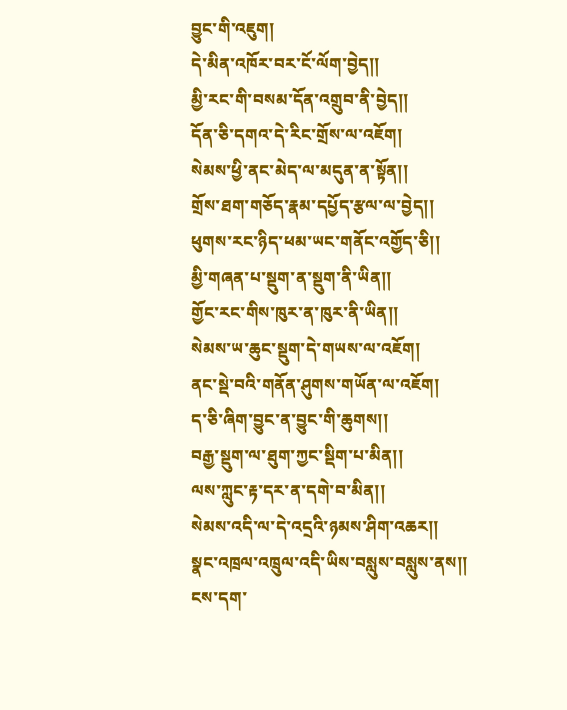བྱུང་གི་འཇུག།
དེ་མིན་འཁོར་བར་ངོ་ལོག་བྱེད།།
མྱི་རང་གི་བསམ་དོན་འགྲུབ་ནི་བྱེད།།
དོན་ཅི་དགའ་དེ་རིང་གྲོས་ལ་འཇོག།
སེམས་ཕྱི་ནང་མེད་ལ་མདུན་ན་སྟོན།།
གྲོས་ཐག་གཅོད་རྣམ་དཔྱོད་རྩལ་ལ་བྱེད།།
ཕུགས་རང་ཉིད་ཕམ་ཡང་གནོང་འགྱོད་ཅི།།
མྱི་གཞན་པ་སྡུག་ན་སྡུག་ནི་ཡིན།།
གྱོང་རང་གིས་ཁུར་ན་ཁུར་ནི་ཡིན།།
སེམས་ཡ་ཆུང་སྡུག་དེ་གཡས་ལ་འཇོག།
ནང་སྡེ་བའི་གནོན་ཤུགས་གཡོན་ལ་འཇོག།
ད་ཅི་ཞིག་བྱུང་ན་བྱུང་གི་ཆུགས།།
བརྒྱ་སྡུག་ལ་ཐུག་ཀྱང་སྡིག་པ་མིན།།
ལས་ཀླུང་རྟ་དར་ན་དགེ་བ་མིན།།
སེམས་འདི་ལ་དེ་འདྲའི་ཉམས་ཤིག་འཆར།།
སྣང་འཁྲལ་འཁྲུལ་འདི་ཡིས་བསླུས་བསླུས་ནས།།
ངས་དག་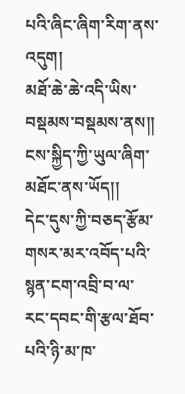པའི་ཞིང་ཞིག་རིག་ནས་འདུག།
མཐོ་ཆེ་ཆེ་འདི་ཡིས་བསྡམས་བསྡམས་ནས།།
ངས་སྐྱིད་ཀྱི་ཡུལ་ཞིག་མཐོང་ནས་ཡོད།།
དེང་དུས་ཀྱི་བཅད་རྩོམ་གསར་མར་འབོད་པའི་སྙན་ངག་འབྲི་བ་ལ་རང་དབང་གི་རྩལ་ཐོབ་པའི་ཉི་མ་ཁ་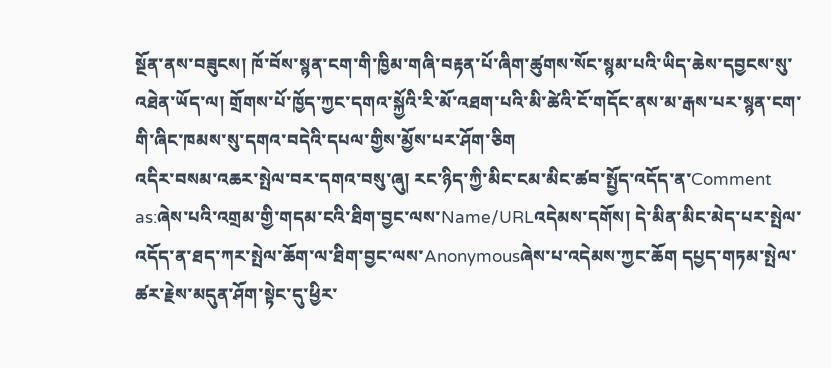སྔོན་ནས་བཟུངས། ཁོ་བོས་སྙན་ངག་གི་ཁྱིམ་གཞི་བརྟན་པོ་ཞིག་ཚུགས་སོང་སྙམ་པའི་ཡིད་ཆེས་དབྱངས་སུ་འཐེན་ཡོད་ལ། གྲོགས་པོ་ཁྱོད་ཀྱང་དགའ་སྐྱོའི་རི་མོ་འཐག་པའི་མི་ཚེའི་ངོ་གདོང་ནས་མ་རྒས་པར་སྙན་ངག་གི་ཞིང་ཁམས་སུ་དགའ་བདེའི་དཔལ་གྱིས་མྱོས་པར་ཤོག་ཅིག
འདིར་བསམ་འཆར་སྤེལ་བར་དགའ་བསུ་ཞུ། རང་ཉིད་ཀྱི་མིང་ངམ་མིང་ཚབ་སྤྱོད་འདོད་ན་Comment as:ཞེས་པའི་འགྲམ་གྱི་གདམ་ངའི་ཐིག་བྱང་ལས་Name/URLའདེམས་དགོས། དེ་མིན་མིང་མེད་པར་སྤེལ་འདོད་ན་ཐད་ཀར་སྤེལ་ཆོག་ལ་ཐིག་བྱང་ལས་Anonymousཞེས་པ་འདེམས་ཀྱང་ཆོག དཔྱད་གཏམ་སྤེལ་ཚར་རྗེས་མདུན་ཤོག་སྟེང་དུ་ཕྱིར་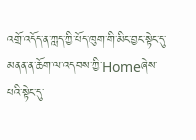འགྲོ་འདོད་ན་ཀླད་ཀྱི་པོད་ཁུག་གི་མིང་བྱང་སྟེང་དུ་མནན་ན་ཆོག་ལ་འདབས་ཀྱི་Homeཞེས་པའི་སྟེང་དུ་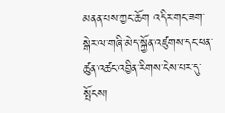མནན་པས་ཀྱང་ཆོག འདིར་གང་ཟག་སྒེར་ལ་གཞི་མེད་སྐྱོན་འཛུགས་དང་ཕན་ཚུན་འཚང་འབྱིན་རིགས་ངེས་པར་དུ་སྤོངས།